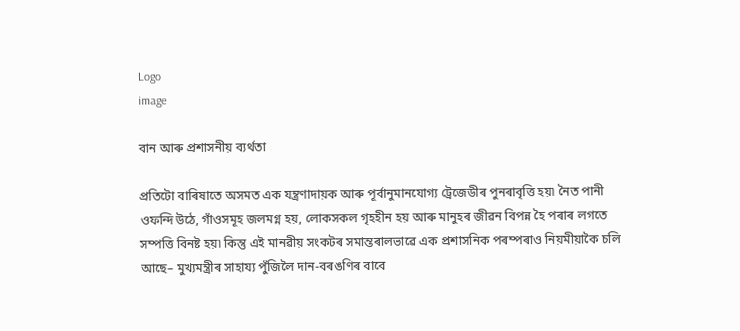Logo
image

বান আৰু প্ৰশাসনীয় ব্যৰ্থতা

প্ৰতিটো বাৰিষাতে অসমত এক যন্ত্ৰণাদায়ক আৰু পূৰ্বানুমানযোগ্য ট্ৰেজেডীৰ পুনৰাবৃত্তি হয়৷ নৈত পানী ওফন্দি উঠে, গাঁওসমূহ জলমগ্ন হয়, লোকসকল গৃহহীন হয় আৰু মানুহৰ জীৱন বিপন্ন হৈ পৰাৰ লগতে সম্পত্তি বিনষ্ট হয়৷ কিন্তু এই মানৱীয় সংকটৰ সমান্তৰালভাৱে এক প্ৰশাসনিক পৰম্পৰাও নিয়মীয়াকৈ চলি আছে– মুখ্যমন্ত্ৰীৰ সাহায্য পুঁজিলৈ দান-বৰঙণিৰ বাবে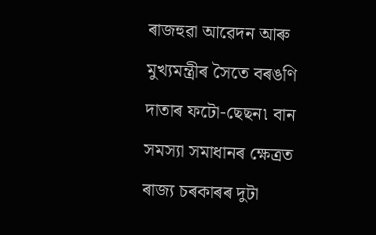ৰাজহুৱা আৱেদন আৰু মুখ্যমন্ত্ৰীৰ সৈতে বৰঙণি দাতাৰ ফটো-ছেছন৷ বান সমস্যা সমাধানৰ ক্ষেত্ৰত ৰাজ্য চৰকাৰৰ দুটা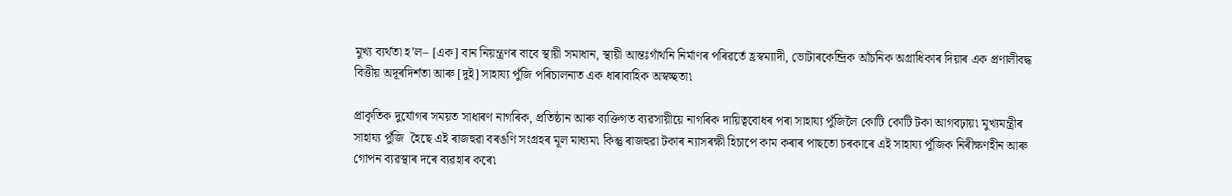মুখ্য ব্যৰ্থতা হ’ল– [এক] বান নিয়ন্ত্ৰণৰ বাবে স্থায়ী সমাধান, স্থায়ী আন্তঃগাঁথনি নিৰ্মাণৰ পৰিৱৰ্তে হ্ৰস্বম্যাদী, ভোটাৰকেন্দ্ৰিক আঁচনিক অগ্ৰাধিকাৰ দিয়াৰ এক প্ৰণালীবদ্ধ বিত্তীয় অদূৰদিৰ্শতা আৰু [দুই] সাহায্য পুঁজি পৰিচালনাত এক ধাৰাবাহিক অস্বচ্ছতা৷

প্ৰাকৃতিক দুৰ্যোগৰ সময়ত সাধাৰণ নাগৰিক, প্ৰতিষ্ঠান আৰু ব্যক্তিগত ব্যৱসায়ীয়ে নাগৰিক দায়িত্ববোধৰ পৰা সাহায্য পুঁজিলৈ কোটি কোটি টকা আগবঢ়ায়৷ মুখ্যমন্ত্ৰীৰ সাহায্য পুঁজি  হৈছে এই ৰাজহুৱা বৰঙণি সংগ্ৰহৰ মূল মাধ্যম৷ কিন্তু ৰাজহুৱা টকাৰ ন্যাসৰক্ষী হিচাপে কাম কৰাৰ পাছতো চৰকাৰে এই সাহায্য পুঁজিক নিৰীক্ষণহীন আৰু গোপন ব্যৱস্থাৰ দৰে ব্যৱহাৰ কৰে৷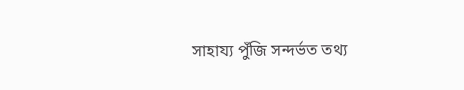সাহায্য পুঁজি সন্দৰ্ভত তথ্য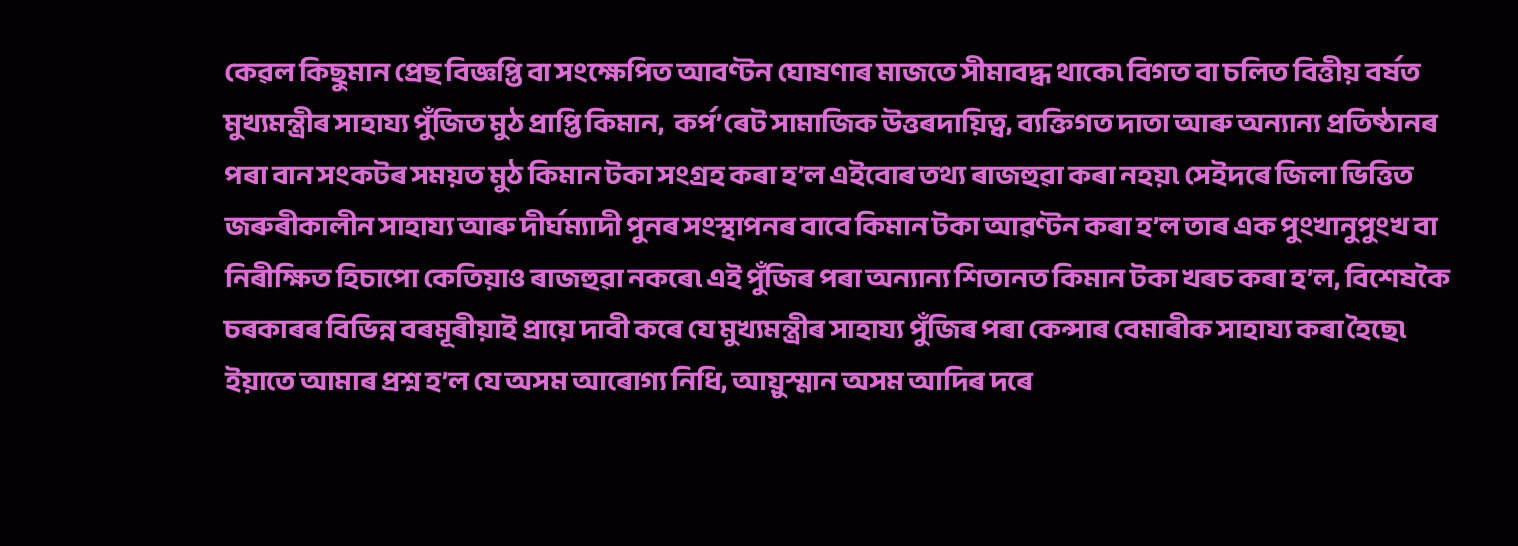কেৱল কিছুমান প্ৰেছ বিজ্ঞপ্তি বা সংক্ষেপিত আবণ্টন ঘোষণাৰ মাজতে সীমাবদ্ধ থাকে৷ বিগত বা চলিত বিত্তীয় বৰ্ষত মুখ্যমন্ত্ৰীৰ সাহায্য পুঁজিত মুঠ প্ৰাপ্তি কিমান,  কৰ্প’ৰেট সামাজিক উত্তৰদায়িত্ব, ব্যক্তিগত দাতা আৰু অন্যান্য প্ৰতিষ্ঠানৰ পৰা বান সংকটৰ সময়ত মুঠ কিমান টকা সংগ্ৰহ কৰা হ’ল এইবোৰ তথ্য ৰাজহুৱা কৰা নহয়৷ সেইদৰে জিলা ভিত্তিত জৰুৰীকালীন সাহায্য আৰু দীৰ্ঘম্যাদী পুনৰ সংস্থাপনৰ বাবে কিমান টকা আৱণ্টন কৰা হ’ল তাৰ এক পুংখানুপুংখ বা নিৰীক্ষিত হিচাপো কেতিয়াও ৰাজহুৱা নকৰে৷ এই পুঁজিৰ পৰা অন্যান্য শিতানত কিমান টকা খৰচ কৰা হ’ল, বিশেষকৈ চৰকাৰৰ বিভিন্ন বৰমূৰীয়াই প্ৰায়ে দাবী কৰে যে মুখ্যমন্ত্ৰীৰ সাহায্য পুঁজিৰ পৰা কেন্সাৰ বেমাৰীক সাহায্য কৰা হৈছে৷ ইয়াতে আমাৰ প্ৰশ্ন হ’ল যে অসম আৰোগ্য নিধি, আয়ুস্মান অসম আদিৰ দৰে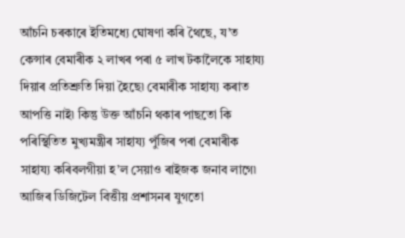আঁচনি চৰকাৰে ইতিমধ্যে ঘোষণা কৰি থৈছে, য’ত কেন্সাৰ বেমাৰীক ২ লাখৰ পৰা ৫ লাখ টকালৈকে সাহায্য দিয়াৰ প্ৰতিশ্ৰুতি দিয়া হৈছে৷ বেমাৰীক সাহায্য কৰাত আপত্তি নাই৷ কিন্তু উক্ত আঁচনি থকাৰ পাছতো কি পৰিস্থিতিত মুখ্যমন্ত্ৰীৰ সাহায্য পুঁজিৰ পৰা বেমাৰীক সাহায্য কৰিবলগীয়া হ’ল সেয়াও ৰাইজক জনাব লাগে৷ আজিৰ ডিজিটেল বিত্তীয় প্ৰশাসনৰ যুগতো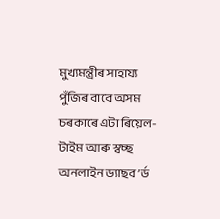মুখ্যমন্ত্ৰীৰ সাহায্য পুঁজিৰ বাবে অসম চৰকাৰে এটা ৰিয়েল-টাইম আৰু স্বচ্ছ অনলাইন ড্যাছব’ৰ্ড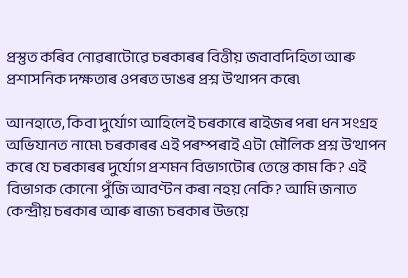প্ৰস্তুত কৰিব নোৱৰাটোৱে চৰকাৰৰ বিত্তীয় জবাবদিহিতা আৰু প্ৰশাসনিক দক্ষতাৰ ওপৰত ডাঙৰ প্ৰশ্ন উত্থাপন কৰে৷

আনহাতে, কিবা দুৰ্যোগ আহিলেই চৰকাৰে ৰাইজৰ পৰা ধন সংগ্ৰহ অভিযানত নামে৷ চৰকাৰৰ এই পৰম্পৰাই এটা মৌলিক প্ৰশ্ন উত্থাপন কৰে যে চৰকাৰৰ দুৰ্যোগ প্ৰশমন বিভাগটোৰ তেন্তে কাম কি? এই বিভাগক কোনো পুঁজি আবণ্টন কৰা নহয় নেকি? আমি জনাত কেন্দ্ৰীয় চৰকাৰ আৰু ৰাজ্য চৰকাৰ উভয়ে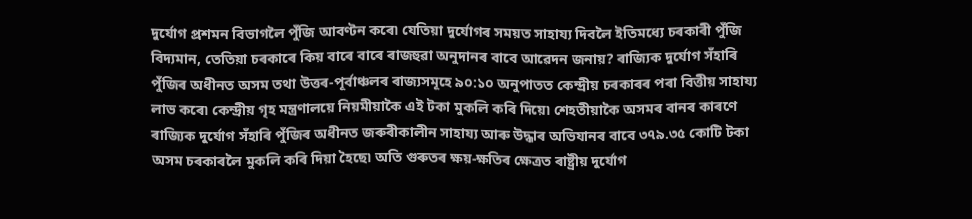দুৰ্যোগ প্ৰশমন বিভাগলৈ পুঁজি আবণ্টন কৰে৷ যেতিয়া দুৰ্যোগৰ সময়ত সাহায্য দিবলৈ ইতিমধ্যে চৰকাৰী পুঁজি বিদ্যমান, তেতিয়া চৰকাৰে কিয় বাৰে বাৰে ৰাজহুৱা অনুদানৰ বাবে আৱেদন জনায়? ৰাজ্যিক দুৰ্যোগ সঁহাৰি পুঁজিৰ অধীনত অসম তথা উত্তৰ-পূৰ্বাঞ্চলৰ ৰাজ্যসমূহে ৯০:১০ অনুপাতত কেন্দ্ৰীয় চৰকাৰৰ পৰা বিত্তীয় সাহায্য লাভ কৰে৷ কেন্দ্ৰীয় গৃহ মন্ত্ৰণালয়ে নিয়মীয়াকৈ এই টকা মুকলি কৰি দিয়ে৷ শেহতীয়াকৈ অসমৰ বানৰ কাৰণে ৰাজ্যিক দুৰ্যোগ সঁহাৰি পুঁজিৰ অধীনত জৰুৰীকালীন সাহায্য আৰু উদ্ধাৰ অভিযানৰ বাবে ৩৭৯.৩৫ কোটি টকা অসম চৰকাৰলৈ মুকলি কৰি দিয়া হৈছে৷ অতি গুৰুতৰ ক্ষয়-ক্ষতিৰ ক্ষেত্ৰত ৰাষ্ট্ৰীয় দুৰ্যোগ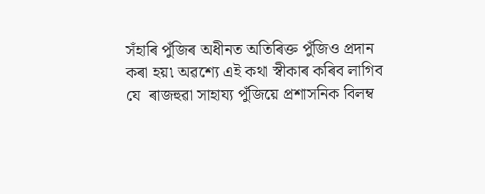সঁহাৰি পুঁজিৰ অধীনত অতিৰিক্ত পুঁজিও প্ৰদান কৰা হয়৷ অৱশ্যে এই কথা স্বীকাৰ কৰিব লাগিব যে  ৰাজহুৱা সাহায্য পুঁজিয়ে প্ৰশাসনিক বিলম্ব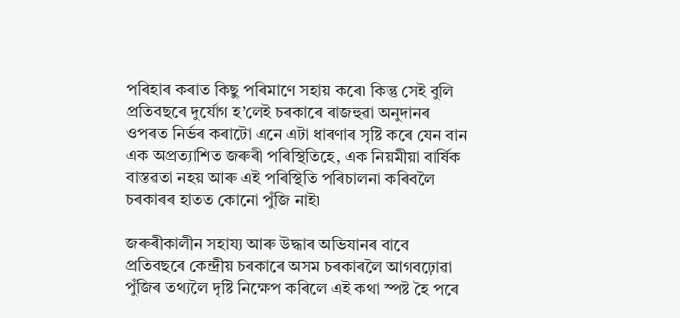পৰিহাৰ কৰাত কিছু পৰিমাণে সহায় কৰে৷ কিন্তু সেই বুলি প্ৰতিবছৰে দুৰ্যোগ হ’লেই চৰকাৰে ৰাজহুৱা অনুদানৰ ওপৰত নিৰ্ভৰ কৰাটো এনে এটা ধাৰণাৰ সৃষ্টি কৰে যেন বান এক অপ্ৰত্যাশিত জৰুৰী পৰিস্থিতিহে, এক নিয়মীয়া বাৰ্ষিক বাস্তৱতা নহয় আৰু এই পৰিস্থিতি পৰিচালনা কৰিবলৈ চৰকাৰৰ হাতত কোনো পুঁজি নাই৷

জৰুৰীকালীন সহায্য আৰু উদ্ধাৰ অভিযানৰ বাবে প্ৰতিবছৰে কেন্দ্ৰীয় চৰকাৰে অসম চৰকাৰলৈ আগবঢ়োৱা পুঁজিৰ তথ্যলৈ দৃষ্টি নিক্ষেপ কৰিলে এই কথা স্পষ্ট হৈ পৰে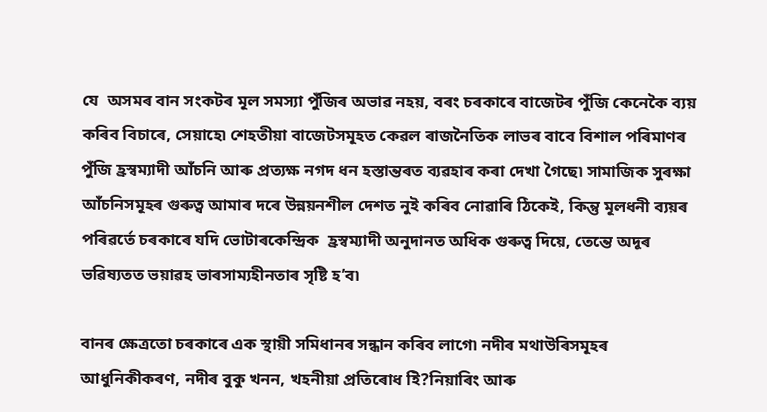যে  অসমৰ বান সংকটৰ মূল সমস্যা পুঁজিৰ অভাৱ নহয়, বৰং চৰকাৰে বাজেটৰ পুঁজি কেনেকৈ ব্যয় কৰিব বিচাৰে, সেয়াহে৷ শেহতীয়া বাজেটসমূহত কেৱল ৰাজনৈতিক লাভৰ বাবে বিশাল পৰিমাণৰ পুঁজি হ্ৰস্বম্যাদী আঁচনি আৰু প্ৰত্যক্ষ নগদ ধন হস্তান্তৰত ব্যৱহাৰ কৰা দেখা গৈছে৷ সামাজিক সুৰক্ষা আঁচনিসমূহৰ গুৰুত্ব আমাৰ দৰে উন্নয়নশীল দেশত নুই কৰিব নোৱাৰি ঠিকেই, কিন্তু মূলধনী ব্যয়ৰ পৰিৱৰ্তে চৰকাৰে যদি ভোটাৰকেন্দ্ৰিক  হ্ৰস্বম্যাদী অনুদানত অধিক গুৰুত্ব দিয়ে, তেন্তে অদূৰ ভৱিষ্যতত ভয়াৱহ ভাৰসাম্যহীনতাৰ সৃষ্টি হ’ব৷

বানৰ ক্ষেত্ৰতো চৰকাৰে এক স্থায়ী সমিধানৰ সন্ধান কৰিব লাগে৷ নদীৰ মথাউৰিসমূহৰ আধুনিকীকৰণ, নদীৰ বুকু খনন, খহনীয়া প্ৰতিৰোধ ইি?নিয়াৰিং আৰু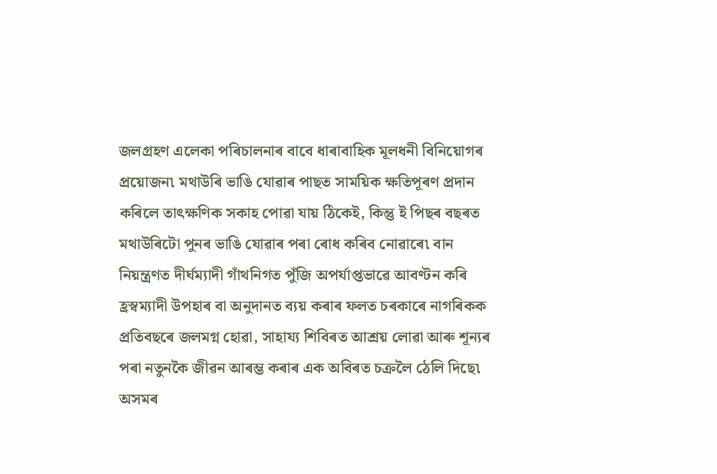জলগ্ৰহণ এলেকা পৰিচালনাৰ বাবে ধাৰাবাহিক মূলধনী বিনিয়োগৰ প্ৰয়োজন৷ মথাউৰি ভাঙি যোৱাৰ পাছত সাময়িক ক্ষতিপূৰণ প্ৰদান কৰিলে তাৎক্ষণিক সকাহ পোৱা যায় ঠিকেই, কিন্তু ই পিছৰ বছৰত মথাউৰিটো পুনৰ ভাঙি যোৱাৰ পৰা ৰোধ কৰিব নোৱাৰে৷ বান নিয়ন্ত্ৰণত দীৰ্ঘম্যাদী গাঁথনিগত পুঁজি অপৰ্যাপ্তভাৱে আবণ্টন কৰি হ্ৰস্বম্যাদী উপহাৰ বা অনুদানত ব্যয় কৰাৰ ফলত চৰকাৰে নাগৰিকক প্ৰতিবছৰে জলমগ্ন হোৱা, সাহায্য শিবিৰত আশ্ৰয় লোৱা আৰু শূন্যৰ পৰা নতুনকৈ জীৱন আৰম্ভ কৰাৰ এক অবিৰত চক্ৰলৈ ঠেলি দিছে৷ অসমৰ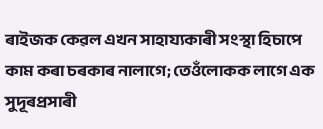ৰাইজক কেৱল এখন সাহায্যকাৰী সংস্থা হিচাপে কাম কৰা চৰকাৰ নালাগে; তেওঁলোকক লাগে এক সুদূৰপ্ৰসাৰী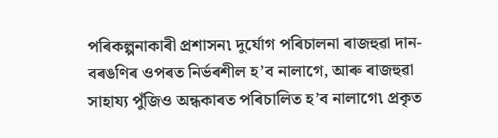পৰিকল্পনাকাৰী প্ৰশাসন৷ দুৰ্যোগ পৰিচালনা ৰাজহুৱা দান-বৰঙণিৰ ওপৰত নিৰ্ভৰশীল হ’ব নালাগে, আৰু ৰাজহুৱা সাহায্য পুঁজিও অন্ধকাৰত পৰিচালিত হ’ব নালাগে৷ প্ৰকৃত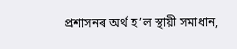প্ৰশাসনৰ অৰ্থ হ’ল স্থায়ী সমাধান,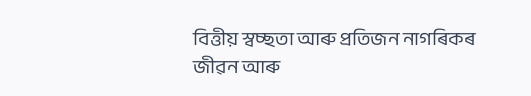বিত্তীয় স্বচ্ছতা আৰু প্ৰতিজন নাগৰিকৰ জীৱন আৰু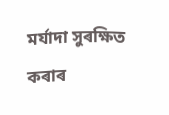মৰ্যাদা সুৰক্ষিত কৰাৰ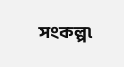সংকল্প৷